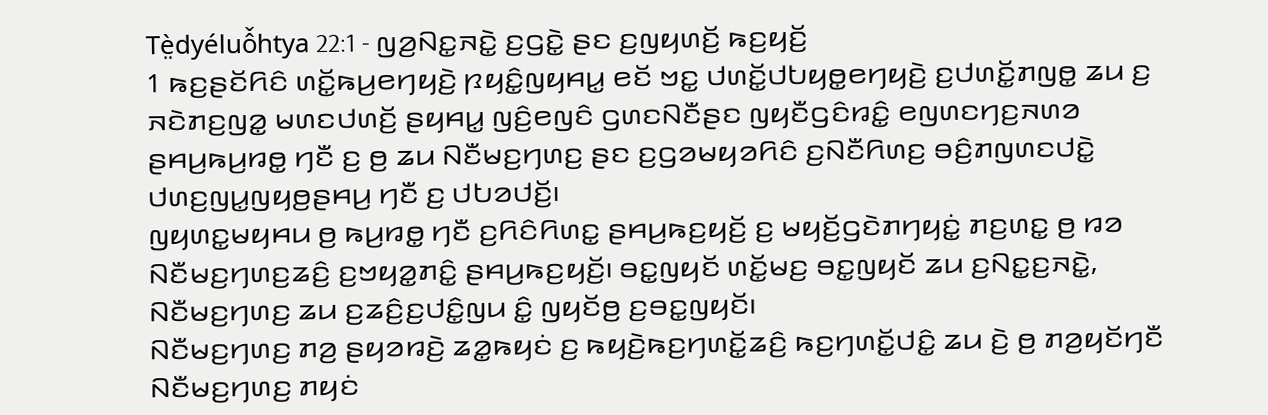Tè̤dyéluô̌htya 22:1 - ꤜꤤ꤬ꤡꤢ꤭ꤏꤢꤧ꤭ ꤢ꤬ꤞꤢꤧ꤭ ꤔꤢ ꤢ꤬ꤜꤟꤛꤢꤩ꤬ ꤒꤢ꤬ꤟꤢꤩ꤬
1 ꤒꤢ꤬ꤔꤢꤩꤖꤢꤨ ꤛꤢꤩ꤭ꤒꤣ꤬ꤕꤚꤟꤢꤧ꤬ ꤐꤟꤢꤨ꤭ꤜꤟꤌꤣ꤭ ꤕꤢꤩ ꤠꤢ꤭ ꤓꤛꤢꤩ꤭ꤓꤝꤟꤥ꤭ꤕꤚꤟꤢꤧ꤬ ꤢ꤬ꤓꤛꤢꤩ꤭ꤊꤜꤥ꤭ ꤘꤣ ꤢ꤬ ꤏꤢꤧꤊꤢ꤬ꤜꤤ꤭ ꤗꤛꤢꤓꤛꤢꤩ꤬ ꤔꤟꤌꤣ꤭ ꤜꤢꤨ꤬ꤕꤜꤢꤨ ꤞꤛꤢꤡꤢꤪꤔꤢ ꤜꤟꤢꤪꤞꤢꤨꤙꤢꤨ꤭ ꤕꤜꤛꤢꤚꤢ꤬ꤏꤛꤤ ꤔꤌꤣ꤬ꤒꤣ꤬ꤙꤥ꤭ ꤚꤢꤪ ꤢ꤬ ꤥ꤬ ꤘꤣ ꤡꤢꤪꤗꤢ꤬ꤚꤛꤢ꤬ ꤔꤢ ꤢ꤬ꤞꤤꤗꤟꤤꤖꤢꤨ ꤢ꤬ꤡꤢꤪꤖꤛꤢ꤬ ꤋꤢꤨ꤬ꤊꤜꤛꤢꤓꤢꤧ꤭ ꤓꤛꤢ꤬ꤜꤣ꤭ꤜꤟꤥ꤬ꤔꤌꤣ꤬ ꤚꤢꤪ ꤢ꤬ ꤓꤝꤤꤓꤢꤩ꤬꤯
ꤜꤟꤛꤢ꤭ꤗꤟꤌꤣ ꤥ꤬ ꤒꤣ꤬ꤙꤥ꤭ ꤚꤢꤪ ꤢ꤬ꤖꤢꤨꤖꤛꤢ꤭ ꤔꤌꤣ꤬ꤒꤢ꤬ꤟꤢꤩ꤬ ꤢ꤬ ꤗꤟꤢꤩ꤬ꤞꤢꤧꤊꤚꤟꤢꤦ꤭ ꤊꤢ꤬ꤛꤢ꤭ ꤥ꤬ ꤙꤤ ꤡꤢꤪꤗꤢ꤬ꤚꤛꤢ꤬ꤘꤢꤨ꤬ ꤢ꤬ꤠꤟꤤ꤭ꤊꤢꤨ꤭ ꤔꤌꤣ꤬ꤒꤢ꤬ꤟꤢꤩ꤬꤯ ꤋꤢ꤭ꤜꤟꤢꤩ ꤛꤢꤩ꤭ꤗꤢ꤬ ꤋꤢ꤭ꤜꤟꤢꤩ ꤘꤣ ꤢ꤬ꤡꤢ꤭ꤢ꤬ꤏꤢꤧ꤭, ꤡꤢꤪꤗꤢ꤬ꤚꤛꤢ꤬ ꤘꤣ ꤢ꤬ꤘꤢꤨ꤬ꤢ꤬ꤓꤢꤨ꤭ꤜꤣ ꤢꤨ꤭ ꤜꤟꤢꤩꤥ꤬ ꤢ꤬ꤋꤢ꤭ꤜꤟꤢꤩ꤯
ꤡꤢꤪꤗꤢ꤬ꤚꤛꤢ꤬ ꤊꤤ꤬ ꤔꤟꤤꤙꤢꤧ꤬ ꤘꤤ꤭ꤒꤟꤢꤦ ꤢ꤬ ꤒꤟꤢꤧ꤬ꤒꤢ꤬ꤚꤛꤢꤩ꤭ꤘꤢꤨ꤬ ꤒꤢ꤬ꤚꤛꤢꤩ꤭ꤓꤢꤨ꤭ ꤘꤣ ꤢꤧ꤬ ꤥ꤬ ꤊꤤ꤬ꤟꤢꤩꤚꤢꤪ ꤡꤢꤪꤗꤢ꤬ꤚꤛꤢ꤬ ꤊꤟꤢꤦ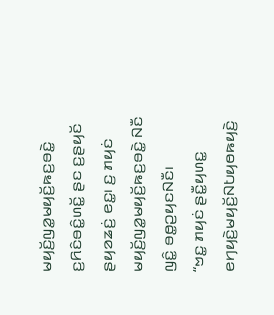ꤗꤟꤢꤩ꤬ꤜꤤ꤭ꤗꤟꤢꤩ꤬ꤒꤢ꤬ꤋꤢꤧ꤭ ꤢ꤬ꤖꤢꤨꤋꤢꤨ꤭ꤛꤢꤩ꤭ ꤔꤢ ꤢ꤬ꤔꤟꤢꤩ ꤔꤟꤤꤘꤢꤦ꤬ ꤕꤢ꤭꤯ ꤢ꤬ ꤊꤟꤢꤦ ꤗꤟꤢꤩ꤬ꤜꤤ꤭ꤗꤟꤢꤩ꤬ꤒꤢ꤬ꤋꤢꤧ꤭ ꤡꤢꤪ ꤜꤢꤨ꤭ ꤋꤥ꤭ꤑꤟꤢꤡꤢꤪ꤯
“ꤠꤢ꤭ ꤊꤟꤢꤦ ꤔꤢꤪ꤭ꤟꤛꤢ꤭ ꤕꤚꤟꤢꤧ꤬ꤗꤟꤢꤩ꤬ꤡꤝꤟꤥꤒꤟꤢꤧ꤬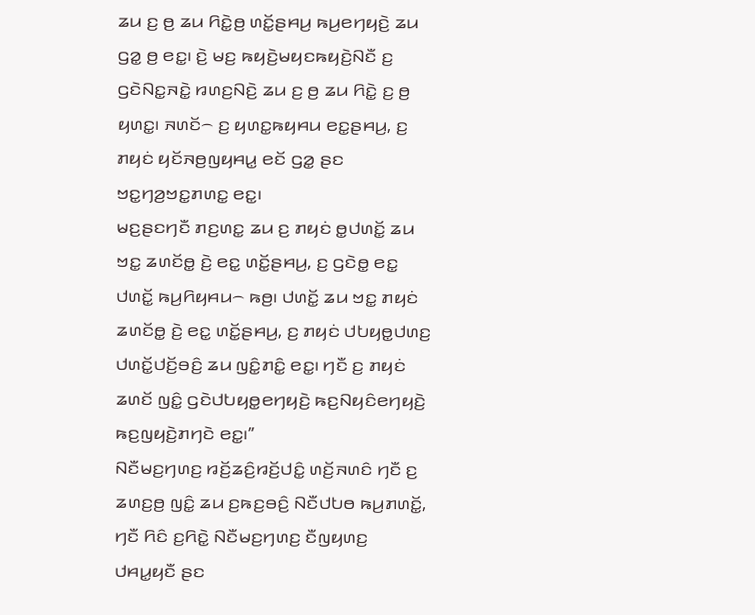ꤘꤣ ꤢ꤬ ꤥ꤬ ꤘꤣ ꤖꤢꤧ꤭ꤥ꤬ ꤛꤢꤩ꤭ꤔꤌꤣ꤬ ꤒꤣ꤬ꤕꤚꤟꤢꤧ꤬ ꤘꤣ ꤞꤤ꤭ ꤥ꤬ ꤕꤢ꤭꤯ ꤢꤧ꤬ ꤗꤢ꤬ ꤒꤟꤢꤧ꤬ꤗꤟꤢꤒꤟꤢꤧ꤬ꤡꤢꤪ ꤢ꤬ ꤞꤢꤧꤡꤢ꤭ꤏꤢꤧ꤭ ꤙꤛꤢ꤬ꤡꤢꤧ꤬ ꤘꤣ ꤢ꤬ ꤥ꤬ ꤘꤣ ꤖꤢꤧ꤭ ꤢ꤬ ꤥ꤬ ꤟꤛꤢ꤭꤯ ꤏꤛꤢꤩ꤮ ꤢ꤬ ꤟꤛꤢ꤭ꤒꤟꤌꤣ ꤕꤢ꤭ꤔꤌꤣ꤬, ꤢ꤬ ꤊꤟꤢꤦ ꤟꤢꤩꤏꤥ꤬ꤜꤟꤌꤣ꤭ ꤕꤢꤩ ꤞꤤ꤭ ꤔꤢ ꤠꤢ꤭ꤚꤤ꤬ꤠꤢ꤭ꤊꤛꤢ꤭ ꤕꤢ꤭꤯
ꤗꤢ꤬ꤔꤢꤚꤢꤪ ꤊꤢ꤬ꤛꤢ꤭ ꤘꤣ ꤢ꤬ ꤊꤟꤢꤦ ꤥ꤭ꤓꤛꤢꤩ꤭ ꤘꤣ ꤠꤢ꤭ ꤘꤛꤢꤩꤥ꤭ ꤢꤧ꤬ ꤕꤢ꤭ ꤛꤢꤩ꤭ꤔꤌꤣ꤬, ꤢ꤬ ꤞꤢꤧꤥ꤭ ꤕꤢ꤭ ꤓꤛꤢꤩ꤭ ꤒꤣ꤬ꤖꤟꤌꤣ꤮ ꤒꤥ꤬꤯ ꤓꤛꤢꤩ꤭ ꤘꤣ ꤠꤢ꤭ ꤊꤟꤢꤦ ꤘꤛꤢꤩꤥ꤭ ꤢꤧ꤬ ꤕꤢ꤭ ꤛꤢꤩ꤭ꤔꤌꤣ꤬, ꤢ꤬ ꤊꤟꤢꤦ ꤓꤝꤟꤥ꤭ꤓꤛꤢ꤬ ꤓꤛꤢꤩ꤭ꤓꤢꤩ꤬ꤋꤢꤨ꤬ ꤘꤣ ꤜꤢꤨ꤭ꤊꤢꤨ꤭ ꤕꤢ꤭꤯ ꤚꤢꤪ ꤢ꤬ ꤊꤟꤢꤦ ꤘꤛꤢꤩ ꤜꤢꤨ꤭ ꤞꤢꤧꤓꤝꤟꤥ꤭ꤕꤚꤟꤢꤧ꤬ ꤒꤢ꤬ꤡꤟꤢꤨꤕꤚꤟꤢꤧ꤬ ꤒꤢ꤬ꤜꤟꤢꤧ꤬ꤊꤚꤢꤧ ꤕꤢ꤭꤯”
ꤡꤢꤪꤗꤢ꤬ꤚꤛꤢ꤬ ꤙꤢꤩ꤬ꤘꤢꤨ꤬ꤙꤢꤩ꤬ꤓꤢꤨ꤭ ꤛꤢꤩ꤬ꤏꤛꤢꤨ ꤚꤢꤪ ꤢ꤬ ꤘꤛꤢ꤬ꤥ꤬ ꤜꤢꤨ꤭ ꤘꤣ ꤢ꤬ꤒꤢ꤬ꤋꤢꤨ꤬ ꤡꤢꤪꤓꤝꤥ ꤒꤣ꤬ꤊꤛꤢꤩ꤭, ꤚꤢꤪ ꤖꤢꤨ ꤢ꤬ꤖꤢꤧ꤭ ꤡꤢꤪꤗꤢ꤬ꤚꤛꤢ꤬ ꤢꤪꤜꤟꤛꤢ꤬ ꤓꤌꤣ꤭ꤟꤢꤪ ꤔꤢ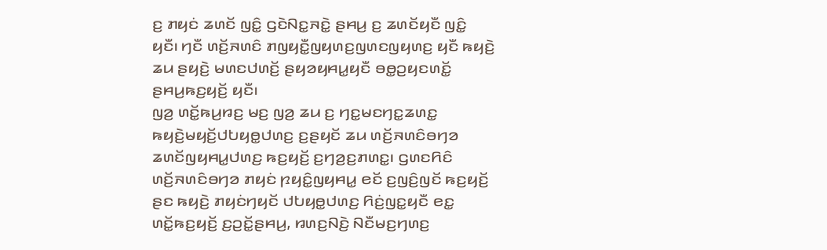ꤢ꤬ ꤊꤟꤢꤦ ꤘꤛꤢꤩ ꤜꤢꤨ꤭ ꤞꤢꤧꤡꤢ꤭ꤏꤢꤧ꤭ ꤔꤌꤣ꤬ ꤢ꤬ ꤘꤛꤢꤩꤟꤢꤪ ꤜꤢꤨ꤭ ꤟꤢꤪ꤯ ꤚꤢꤪ ꤛꤢꤩ꤬ꤏꤛꤢꤨ ꤊꤜꤟꤢꤪ꤭ꤜꤟꤛꤢ꤬ꤜꤛꤢꤜꤟꤛꤢ꤬ ꤟꤢꤪ ꤒꤟꤢꤧ꤬ ꤘꤣ ꤔꤟꤢꤧ꤬ ꤗꤛꤢꤓꤛꤢꤩ꤬ ꤔꤟꤤꤟꤌꤣ꤭ꤟꤢꤪ ꤋꤥ꤭ꤑꤟꤢꤛꤢꤩ꤭ ꤔꤌꤣ꤬ꤒꤢ꤬ꤟꤢꤩ꤬ ꤟꤢꤪ꤯
ꤜꤤ꤬ ꤛꤢꤩ꤭ꤒꤣ꤬ꤙꤢ꤬ ꤗꤢ꤬ ꤜꤤ꤬ ꤘꤣ ꤢ꤬ ꤚꤢ꤭ꤗꤢꤚꤢ꤭ꤘꤛꤢ꤭ ꤒꤟꤢꤧ꤬ꤗꤟꤢꤩ꤬ꤓꤝꤟꤥ꤭ꤓꤛꤢ꤬ ꤢ꤬ꤔꤟꤢꤩ ꤘꤣ ꤛꤢꤩ꤬ꤏꤛꤢꤨꤋꤚꤤ ꤘꤛꤢꤩꤜꤟꤌꤣ꤭ꤓꤛꤢ꤬ ꤒꤢ꤬ꤟꤢꤩ꤬ ꤢ꤬ꤚꤤ꤬ꤢ꤬ꤊꤛꤢ꤭꤯ ꤞꤛꤢꤖꤢꤨ ꤛꤢꤩ꤬ꤏꤛꤢꤨꤋꤚꤤ ꤊꤟꤢꤦ ꤐꤟꤢꤨ꤭ꤜꤟꤌꤣ꤭ ꤕꤢꤩ ꤢ꤬ꤜꤢꤨ꤬ꤜꤢꤩ ꤒꤢ꤬ꤟꤢꤩ꤬ ꤔꤢ ꤒꤟꤢꤧ꤬ ꤊꤟꤢꤦꤚꤟꤢꤩ ꤓꤝꤟꤥ꤭ꤓꤛꤢ꤬ ꤖꤢꤦ꤬ꤜꤢ꤭ꤟꤢꤪ ꤕꤢ꤭ ꤛꤢꤩ꤭ꤒꤢ꤬ꤟꤢꤩ꤬ ꤢ꤬ꤑꤢꤩ꤭ꤔꤌꤣ꤬, ꤙꤛꤢ꤬ꤡꤢꤧ꤬ ꤡꤢꤪꤗꤢ꤬ꤚꤛꤢ꤬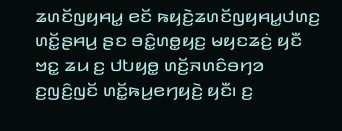ꤘꤛꤢꤩꤜꤟꤌꤣ꤭ ꤕꤢꤩ ꤒꤟꤢꤧ꤬ꤘꤛꤢꤩꤜꤟꤌꤣ꤭ꤓꤛꤢ꤬ ꤛꤢꤩ꤭ꤔꤌꤣ꤬ ꤔꤢ ꤋꤢꤨ꤭ꤛꤥ꤭ꤟꤢ꤬ ꤗꤟꤢꤘꤢꤦ꤬ ꤟꤢꤪ ꤠꤢ꤭ ꤘꤣ ꤢ꤬ ꤓꤝꤟꤥ꤭ ꤛꤢꤩ꤬ꤏꤛꤢꤨꤋꤚꤤ ꤢ꤬ꤜꤢꤨ꤬ꤜꤢꤩ ꤛꤢꤩ꤭ꤒꤣ꤬ꤕꤚꤟꤢꤧ꤬ ꤟꤢꤪ꤯ ꤢ꤬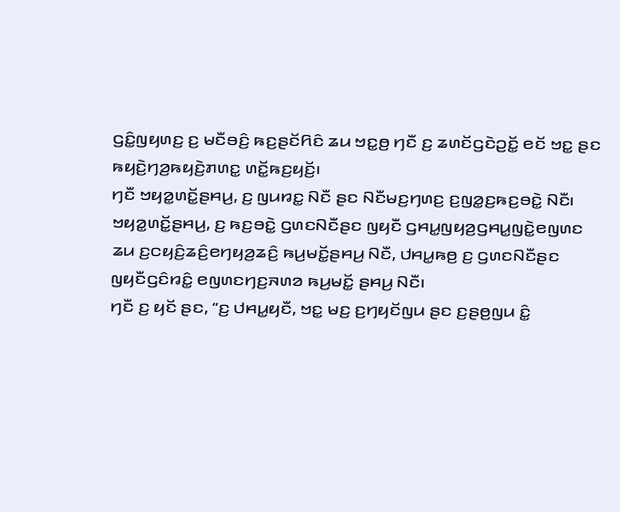ꤞꤢꤨ꤭ꤜꤟꤛꤢ꤬ ꤢ꤬ ꤗꤢꤪꤋꤢꤨ꤬ ꤒꤢ꤬ꤔꤢꤩꤖꤢꤨ ꤘꤣ ꤠꤢ꤭ꤥ꤬ ꤚꤢꤪ ꤢ꤬ ꤘꤛꤢꤩꤞꤢꤧꤑꤢꤩ꤭ ꤕꤢꤩ ꤠꤢ꤭ ꤔꤢ ꤒꤟꤢꤧ꤬ꤚꤤ꤬ꤒꤟꤢꤧ꤬ꤊꤛꤢ꤭ ꤛꤢꤩ꤭ꤒꤢ꤬ꤟꤢꤩ꤬꤯
ꤚꤢꤪ ꤠꤟꤤ꤭ꤛꤢꤩ꤭ꤔꤌꤣ꤬, ꤢ꤬ ꤜꤣꤙꤢ꤭ ꤡꤢꤪ ꤔꤢ ꤡꤢꤪꤗꤢ꤬ꤚꤛꤢ꤬ ꤢ꤬ꤜꤤ꤭ꤢ꤬ꤒꤢ꤬ꤋꤢꤧ꤭ ꤡꤢꤪ꤯ ꤠꤟꤤ꤭ꤛꤢꤩ꤭ꤔꤌꤣ꤬, ꤢ꤬ ꤒꤢ꤬ꤋꤢꤧ꤭ ꤞꤛꤢꤡꤢꤪꤔꤢ ꤜꤟꤢꤪ ꤞꤌꤣ꤭ꤜꤟꤤ꤬ꤞꤌꤣ꤭ꤜꤢꤧ꤭ꤕꤜꤛꤢ ꤘꤣ ꤢ꤬ꤍꤟꤢꤨ꤬ꤘꤢꤨ꤬ꤕꤚꤟꤤ꤬ꤘꤢꤨ꤬ ꤒꤣ꤬ꤗꤢꤩ꤭ꤔꤌꤣ꤬ ꤡꤢꤪ, ꤓꤌꤣ꤭ꤒꤥ꤬ ꤢ꤬ ꤞꤛꤢꤡꤢꤪꤔꤢ ꤜꤟꤢꤪꤞꤢꤨꤙꤢꤨ꤭ ꤕꤜꤛꤢꤚꤢ꤬ꤏꤛꤤ ꤒꤣ꤬ꤗꤢꤩ꤭ ꤔꤌꤣ꤬ ꤡꤢꤪ꤯
ꤚꤢꤪ ꤢ꤬ ꤟꤢꤩ ꤔꤢ, “ꤢ꤬ ꤓꤌꤣ꤭ꤟꤢꤪ, ꤠꤢ꤭ ꤗꤢ꤬ ꤢ꤬ꤚꤟꤢꤩꤜꤣ ꤔꤢ ꤢ꤬ꤔꤥ꤬ꤜꤣ ꤢꤨ꤭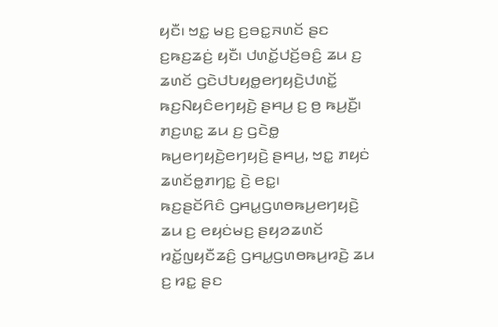ꤟꤢꤪ꤯ ꤠꤢ꤭ ꤗꤢ꤬ ꤢ꤬ꤋꤢ꤭ꤏꤛꤢꤩ ꤔꤢ ꤢ꤬ꤒꤢ꤬ꤘꤢꤦ꤬ ꤟꤢꤪ꤯ ꤓꤛꤢꤩ꤭ꤓꤢꤩ꤬ꤋꤢꤨ꤬ ꤘꤣ ꤢ꤬ ꤘꤛꤢꤩ ꤞꤢꤧꤓꤝꤟꤥ꤭ꤕꤚꤟꤢꤧ꤬ꤓꤛꤢꤩ꤭ ꤒꤢ꤬ꤡꤟꤢꤨꤕꤚꤟꤢꤧ꤬ ꤔꤌꤣ꤬ ꤢ꤬ ꤥ꤬ ꤒꤣ꤬ꤢꤪ꤬꤯ ꤊꤢ꤬ꤛꤢ꤭ ꤘꤣ ꤢ꤬ ꤞꤢꤧꤥ꤭ ꤒꤣ꤬ꤕꤚꤟꤢꤧ꤬ꤕꤚꤟꤢꤧ꤬ ꤔꤌꤣ꤬, ꤠꤢ꤭ ꤊꤟꤢꤦ ꤘꤛꤢꤩꤥ꤭ꤊꤚꤢ꤭ ꤢꤧ꤬ ꤕꤢ꤭꤯
ꤒꤢ꤬ꤔꤢꤩꤖꤢꤨ ꤞꤌꤣ꤭ꤞꤛꤥꤒꤣ꤬ꤕꤚꤟꤢꤧ꤬ ꤘꤣ ꤢ꤬ ꤕꤟꤢꤦꤗꤢ꤬ ꤔꤟꤤꤘꤛꤢꤩ ꤙꤢꤩ꤭ꤜꤟꤢꤪꤘꤢꤨ꤬ ꤞꤌꤣ꤭ꤞꤛꤥꤒꤣ꤬ꤙꤢꤧ꤬ ꤘꤣ ꤢ꤬ ꤙꤢ꤭ ꤔꤢ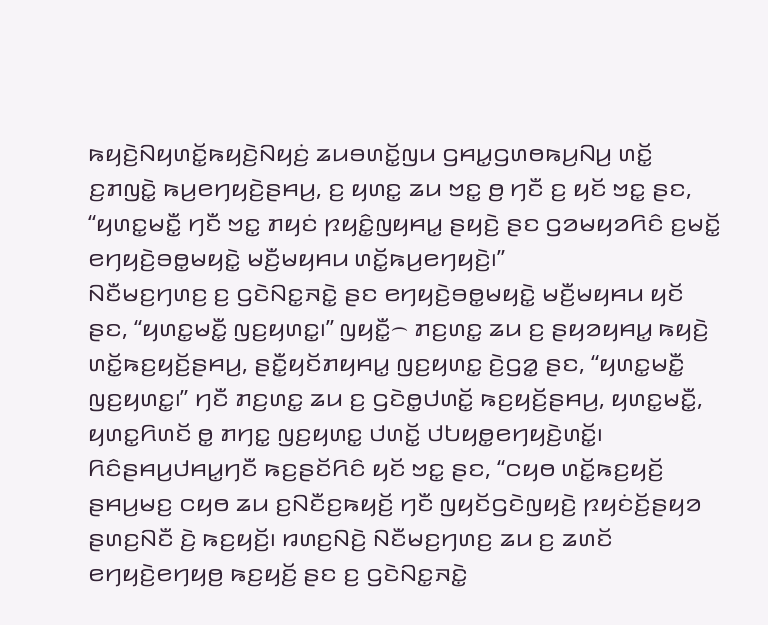ꤒꤟꤢꤧ꤬ꤡꤟꤛꤢꤩ꤭ꤒꤟꤢꤧ꤬ꤡꤟꤢꤦ꤬ ꤘꤣꤋꤛꤢꤩ꤭ꤜꤣ ꤞꤌꤣ꤭ꤞꤛꤥꤒꤣ꤬ꤡꤣ꤬ ꤛꤢꤩ꤭ ꤢ꤬ꤊꤜꤢꤧ꤭ ꤒꤣ꤬ꤕꤚꤟꤢꤧ꤬ꤔꤌꤣ꤬, ꤢ꤬ ꤟꤛꤢ꤭ ꤘꤣ ꤠꤢ꤭ ꤥ꤬ ꤚꤢꤪ ꤢ꤬ ꤟꤢꤩ ꤠꤢ꤭ ꤔꤢ, “ꤟꤛꤢ꤭ꤗꤢꤪ꤭ ꤚꤢꤪ ꤠꤢ꤭ ꤊꤟꤢꤦ ꤐꤟꤢꤨ꤭ꤜꤟꤌꤣ꤭ ꤔꤟꤢꤧ꤬ ꤔꤢ ꤞꤤꤗꤟꤤꤖꤢꤨ ꤢ꤬ꤗꤢꤩ꤭ ꤕꤚꤟꤢꤧ꤬ꤋꤥ꤭ꤗꤟꤢꤧ꤭ ꤗꤢꤪ꤬ꤗꤟꤌꤣ ꤛꤢꤩ꤭ꤒꤣ꤬ꤕꤚꤟꤢꤧ꤬꤯”
ꤡꤢꤪꤗꤢ꤬ꤚꤛꤢ꤬ ꤢ꤬ ꤞꤢꤧꤡꤢ꤭ꤏꤢꤧ꤭ ꤔꤢ ꤕꤚꤟꤢꤧ꤬ꤋꤥ꤭ꤗꤟꤢꤧ꤭ ꤗꤢꤪ꤬ꤗꤟꤌꤣ ꤟꤢꤩ ꤔꤢ, “ꤟꤛꤢ꤭ꤗꤢꤪ꤭ ꤜꤢ꤬ꤟꤛꤢ꤭꤯” ꤜꤟꤢꤪ꤭꤮ ꤊꤢ꤬ꤛꤢ꤭ ꤘꤣ ꤢ꤬ ꤔꤟꤤꤟꤌꤣ꤭ ꤒꤟꤢꤧ꤬ ꤛꤢꤩ꤭ꤒꤢ꤬ꤟꤢꤩ꤬ꤔꤌꤣ꤬, ꤔꤢꤪ꤭ꤟꤢꤩꤊꤟꤌꤣ꤭ ꤜꤢ꤬ꤟꤛꤢ꤭ ꤢꤧ꤬ꤞꤤ꤭ ꤔꤢ, “ꤟꤛꤢ꤭ꤗꤢꤪ꤭ ꤜꤢ꤬ꤟꤛꤢ꤭꤯” ꤚꤢꤪ ꤊꤢ꤬ꤛꤢ꤭ ꤘꤣ ꤢ꤬ ꤞꤢꤧꤥ꤭ꤓꤛꤢꤩ꤭ ꤒꤢ꤬ꤟꤢꤩ꤬ꤔꤌꤣ꤬, ꤟꤛꤢ꤭ꤗꤢꤪ꤭, ꤟꤛꤢ꤭ꤖꤛꤢꤩ ꤥ꤭ ꤊꤚꤢ꤭ ꤜꤢ꤬ꤟꤛꤢ꤭ ꤓꤛꤢꤩ꤭ ꤓꤝꤟꤥ꤭ꤕꤚꤟꤢꤧ꤬ꤛꤢꤩ꤭꤯
ꤖꤢꤨꤔꤌꤣ꤬ꤓꤌꤣ꤭ꤚꤢꤪ ꤒꤢ꤬ꤔꤢꤩꤖꤢꤨ ꤟꤢꤩ ꤠꤢ꤭ ꤔꤢ, “ꤍꤟꤥ ꤛꤢꤩ꤭ꤒꤢ꤬ꤟꤢꤩ꤬ ꤔꤌꤣ꤬ꤗꤢ꤬ ꤍꤟꤥ ꤘꤣ ꤢ꤬ꤡꤢꤪꤢ꤬ꤒꤟꤢꤩ꤬ ꤚꤢꤪ ꤜꤟꤢꤩꤞꤢꤧꤜꤟꤢꤧ꤬ ꤐꤟꤢꤦꤢꤩ꤬ꤔꤟꤤ ꤔꤛꤢ꤬ꤡꤢꤪ ꤢꤧ꤬ ꤒꤢ꤬ꤟꤢꤩ꤬꤯ ꤙꤛꤢ꤬ꤡꤢꤧ꤬ ꤡꤢꤪꤗꤢ꤬ꤚꤛꤢ꤬ ꤘꤣ ꤢ꤬ ꤘꤛꤢꤩ ꤕꤚꤟꤢꤧ꤬ꤕꤚꤟꤥ꤬ ꤒꤢ꤬ꤟꤢꤩ꤬ ꤔꤢ ꤢ꤬ ꤞꤢꤧꤡꤢ꤭ꤏꤢꤧ꤭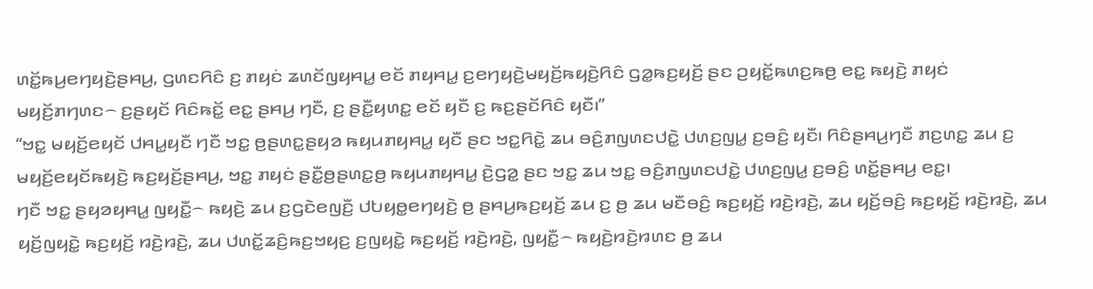ꤛꤢꤩ꤭ꤒꤣ꤬ꤕꤚꤟꤢꤧ꤬ꤔꤌꤣ꤬, ꤞꤛꤢꤖꤢꤨ ꤢ꤬ ꤊꤟꤢꤦ ꤘꤛꤢꤩꤜꤟꤌꤣ꤭ ꤕꤢꤩ ꤊꤟꤌꤣ꤭ ꤢ꤬ꤕꤚꤟꤢꤧ꤬ꤗꤟꤢꤩ꤬ꤒꤟꤢꤧ꤬ꤖꤢꤨ ꤞꤤ꤭ꤒꤢ꤬ꤟꤢꤩ꤬ ꤔꤢ ꤑꤟꤢꤩ꤭ꤒꤛꤢ꤬ꤒꤥ꤬ ꤕꤢ꤭ ꤒꤟꤢꤧ꤬ ꤊꤟꤢꤦ ꤗꤟꤢꤩ꤬ꤊꤚꤛꤢ꤮ ꤢ꤬ꤔꤟꤢꤩ ꤖꤢꤨꤒꤢꤩ꤭ ꤕꤢ꤭ ꤔꤌꤣ꤬ ꤚꤢꤪ, ꤢ꤬ ꤔꤢꤪ꤭ꤟꤛꤢ꤭ ꤕꤢꤩ ꤟꤢꤪ ꤢ꤬ ꤒꤢ꤬ꤔꤢꤩꤖꤢꤨ ꤟꤢꤪ꤯”
“ꤠꤢ꤭ ꤗꤟꤢꤩ꤬ꤕꤟꤢꤩ ꤓꤌꤣ꤭ꤟꤢꤪ ꤚꤢꤪ ꤠꤢ꤭ ꤥ꤬ꤔꤛꤢ꤭ꤔꤟꤤ ꤒꤟꤣꤊꤟꤌꤣ꤭ ꤟꤢꤪ ꤔꤢ ꤠꤢ꤭ꤖꤢꤧ꤭ ꤘꤣ ꤋꤢꤨ꤬ꤊꤜꤛꤢꤓꤢꤧ꤭ ꤓꤛꤢ꤬ꤜꤣ꤭ ꤢ꤬ꤋꤢꤨ꤬ ꤟꤢꤪ꤯ ꤖꤢꤨꤔꤌꤣ꤬ꤚꤢꤪ ꤊꤢ꤬ꤛꤢ꤭ ꤘꤣ ꤢ꤬ ꤗꤟꤢꤩ꤬ꤕꤟꤢꤩꤒꤟꤢꤧ꤬ ꤒꤢ꤬ꤟꤢꤩ꤬ꤔꤌꤣ꤬, ꤠꤢ꤭ ꤊꤟꤢꤦ ꤔꤢꤪ꤭ꤥ꤬ꤔꤛꤢ꤭ꤥ꤬ ꤒꤟꤣꤊꤟꤌꤣ꤭ ꤢꤧ꤬ꤞꤤ꤭ ꤔꤢ ꤠꤢ꤭ ꤘꤣ ꤠꤢ꤭ ꤋꤢꤨ꤬ꤊꤜꤛꤢꤓꤢꤧ꤭ ꤓꤛꤢ꤬ꤜꤣ꤭ ꤢ꤬ꤋꤢꤨ꤬ ꤛꤢꤩ꤭ꤔꤌꤣ꤬ ꤕꤢ꤭꤯
ꤚꤢꤪ ꤠꤢ꤭ ꤔꤟꤤꤟꤌꤣ꤭ ꤜꤟꤢꤪ꤭꤮ ꤒꤟꤢꤧ꤬ ꤘꤣ ꤢ꤬ꤞꤢꤧꤕꤜꤢꤪ꤬ ꤓꤝꤟꤥ꤭ꤕꤚꤟꤢꤧ꤬ ꤥ꤬ ꤔꤌꤣ꤬ꤒꤢ꤬ꤟꤢꤩ꤬ ꤘꤣ ꤢ꤬ ꤥ꤬ ꤘꤣ ꤗꤢꤪꤋꤢꤨ꤬ ꤒꤢ꤬ꤟꤢꤩ꤬ ꤙꤢꤧ꤬ꤙꤢꤧ꤬, ꤘꤣ ꤟꤢꤩ꤬ꤋꤢꤨ꤬ ꤒꤢ꤬ꤟꤢꤩ꤬ ꤙꤢꤧ꤬ꤙꤢꤧ꤬, ꤘꤣ ꤟꤢꤩ꤬ꤜꤟꤢꤧ꤭ ꤒꤢ꤬ꤟꤢꤩ꤬ ꤙꤢꤧ꤬ꤙꤢꤧ꤬, ꤘꤣ ꤓꤛꤢꤩ꤭ꤘꤢꤨ꤬ꤒꤢ꤬ꤠꤟꤢ꤬ ꤢ꤬ꤜꤟꤢꤧ꤭ ꤒꤢ꤬ꤟꤢꤩ꤬ ꤙꤢꤧ꤬ꤙꤢꤧ꤬, ꤜꤟꤢꤪ꤭꤮ ꤒꤟꤢꤧ꤬ꤙꤢꤧ꤬ꤙꤛꤢ ꤥ꤬ ꤘꤣ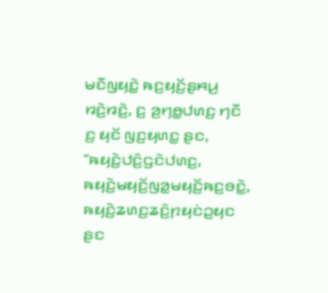ꤗꤢꤪꤜꤟꤢꤧ꤭ ꤒꤢ꤬ꤟꤢꤩ꤬ꤔꤌꤣ꤬ ꤙꤢꤧ꤬ꤙꤢꤧ꤬, ꤢ꤬ ꤤ꤬ꤚꤥ꤭ꤓꤛꤢ꤬ ꤚꤢꤪ ꤢ꤬ ꤟꤢꤩ ꤜꤢ꤬ꤟꤛꤢ꤭ ꤔꤢ, “ꤒꤟꤢꤧ꤬ꤓꤢꤨ꤬ꤞꤢꤧꤓꤛꤢ꤬, ꤒꤟꤢꤧ꤬ꤗꤟꤢꤩ꤬ꤜꤤ꤭ꤗꤟꤢꤩ꤬ꤒꤢ꤬ꤋꤢꤧ꤭, ꤒꤟꤢꤧ꤬ꤘꤛꤢ꤬ꤘꤢꤨ꤬ꤐꤟꤢꤦꤑꤟꤢ ꤔꤢ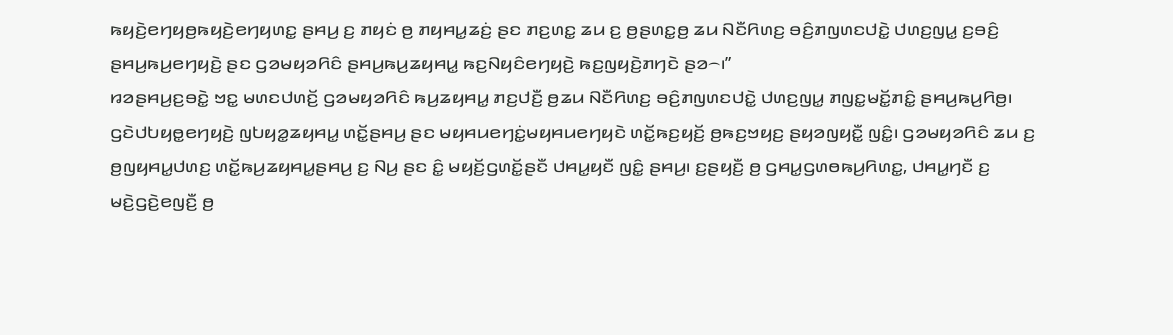ꤒꤟꤢꤧ꤬ꤕꤚꤟꤥ꤬ꤒꤟꤢꤧ꤬ꤕꤚꤟꤛꤢ꤭ ꤔꤌꤣ꤬ ꤢ꤬ ꤊꤟꤢꤦ ꤥ꤬ ꤊꤟꤌꤣ꤭ꤘꤢꤦ꤬ ꤔꤢ ꤊꤢ꤬ꤛꤢ꤭ ꤘꤣ ꤢ꤬ ꤥ꤬ꤔꤛꤢ꤭ꤥ꤬ ꤘꤣ ꤡꤢꤪꤖꤛꤢ꤬ ꤋꤢꤨ꤬ꤊꤜꤛꤢꤓꤢꤧ꤭ ꤓꤛꤢ꤬ꤜꤣ꤭ ꤢ꤬ꤋꤢꤨ꤬ ꤔꤌꤣ꤬ꤒꤣ꤬ꤕꤚꤟꤢꤧ꤬ ꤔꤢ ꤞꤤꤗꤟꤤꤖꤢꤨ ꤔꤌꤣ꤬ꤒꤣ꤬ꤘꤟꤌꤣ꤭ ꤒꤢ꤬ꤡꤟꤢꤨꤕꤚꤟꤢꤧ꤬ ꤒꤢ꤬ꤜꤟꤢꤧ꤬ꤊꤚꤢꤧ ꤔꤤ꤮꤯”
ꤙꤤꤔꤌꤣ꤬ꤢ꤬ꤋꤢꤧ꤭ ꤠꤢ꤭ ꤗꤛꤢꤓꤛꤢꤩ꤬ ꤞꤤꤗꤟꤤꤖꤢꤨ ꤒꤣ꤬ꤘꤟꤌꤣ꤭ ꤊꤢ꤬ꤓꤢꤪ꤬ ꤥ꤬ꤘꤣ ꤡꤢꤪꤖꤛꤢ꤬ ꤋꤢꤨ꤬ꤊꤜꤛꤢꤓꤢꤧ꤭ ꤓꤛꤢ꤬ꤜꤣ꤭ ꤊꤜꤢ꤭ꤗꤢꤩ꤭ꤊꤢꤨ꤭ ꤔꤌꤣ꤬ꤒꤣ꤬ꤖꤥ꤬꤯ ꤞꤢꤧꤓꤝꤟꤥ꤭ꤕꤚꤟꤢꤧ꤬ ꤜꤝꤟꤤ꤭ꤘꤟꤌꤣ꤭ ꤛꤢꤩ꤭ꤔꤌꤣ꤬ ꤔꤢ ꤗꤟꤌꤣꤕꤚꤢꤦ꤭ꤗꤟꤌꤣꤕꤚꤟꤢꤧ ꤛꤢꤩ꤭ꤒꤢ꤬ꤟꤢꤩ꤬ ꤥ꤬ꤒꤢ꤬ꤠꤟꤢ꤬ ꤔꤟꤤꤜꤟꤢꤪ꤭ ꤜꤢꤨ꤭꤯ ꤞꤤꤗꤟꤤꤖꤢꤨ ꤘꤣ ꤢ꤬ ꤥ꤬ꤜꤟꤌꤣ꤭ꤓꤛꤢ꤬ ꤛꤢꤩ꤭ꤒꤣ꤬ꤘꤟꤌꤣ꤭ꤔꤌꤣ꤬ ꤢ꤬ ꤡꤣ꤬ ꤔꤢ ꤢꤨ꤭ ꤗꤟꤢꤩ꤬ꤞꤛꤢꤩ꤭ꤔꤢꤪ ꤓꤌꤣ꤭ꤟꤢꤪ ꤜꤢꤨ꤭ ꤔꤌꤣ꤬꤯ ꤢ꤬ꤔꤟꤢꤪ꤬ ꤥ꤬ ꤞꤌꤣ꤭ꤞꤛꤥꤒꤣ꤬ꤖꤛꤢ꤭, ꤓꤌꤣ꤭ꤚꤢꤪ ꤢ꤬ ꤗꤢꤧ꤬ꤞꤢꤧ꤬ꤕꤜꤢꤪ꤬ ꤥ꤬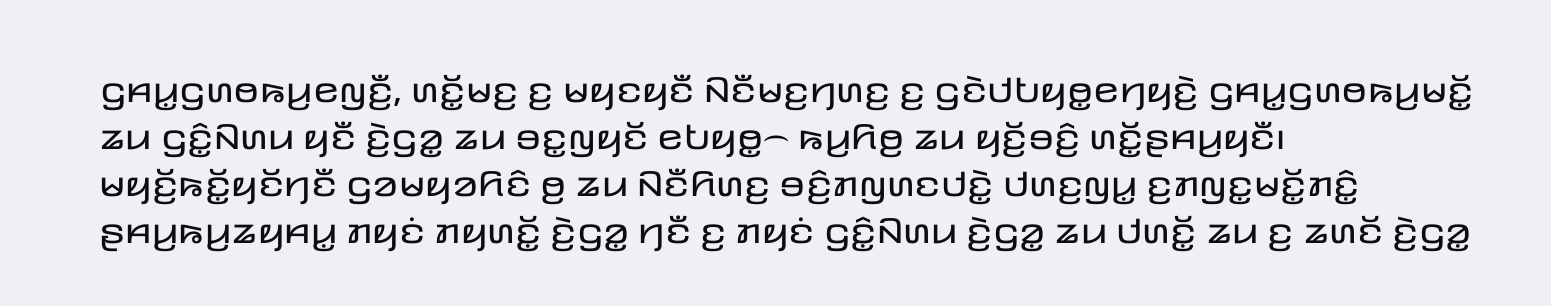ꤞꤌꤣ꤭ꤞꤛꤥꤒꤣ꤬ꤕꤜꤢꤪ꤬, ꤛꤢꤩ꤭ꤗꤢ꤬ ꤢ꤬ ꤗꤟꤢꤟꤢꤪ ꤡꤢꤪꤗꤢ꤬ꤚꤛꤢ꤬ ꤢ꤬ ꤞꤢꤧꤓꤝꤟꤥ꤭ꤕꤚꤟꤢꤧ꤬ ꤞꤌꤣ꤭ꤞꤛꤥꤒꤣ꤬ꤗꤢꤩ꤭ ꤘꤣ ꤞꤢꤨ꤭ꤡꤛꤣ ꤟꤢꤪ ꤢꤧ꤬ꤞꤤ꤭ ꤘꤣ ꤋꤢ꤭ꤜꤟꤢꤩ ꤕꤝꤟꤥ꤭꤮ ꤒꤣ꤬ꤖꤥ꤬ ꤘꤣ ꤟꤢꤩ꤬ꤋꤢꤨ꤬ ꤛꤢꤩ꤭ꤔꤌꤣ꤬ꤟꤢꤪ꤯
ꤗꤟꤢꤩ꤬ꤒꤢꤩ꤭ꤟꤢꤩꤚꤢꤪ ꤞꤤꤗꤟꤤꤖꤢꤨ ꤥ꤬ ꤘꤣ ꤡꤢꤪꤖꤛꤢ꤬ ꤋꤢꤨ꤬ꤊꤜꤛꤢꤓꤢꤧ꤭ ꤓꤛꤢ꤬ꤜꤣ꤭ ꤢ꤬ꤊꤜꤢ꤭ꤗꤢꤩ꤭ꤊꤢꤨ꤭ ꤔꤌꤣ꤬ꤒꤣ꤬ꤘꤟꤌꤣ꤭ ꤊꤟꤢꤦ ꤊꤟꤛꤢꤩ꤭ ꤢꤧ꤬ꤞꤤ꤭ ꤚꤢꤪ ꤢ꤬ ꤊꤟꤢꤦ ꤞꤢꤨ꤭ꤡꤛꤣ ꤢꤧ꤬ꤞꤤ꤭ ꤘꤣ ꤓꤛꤢꤩ꤭ ꤘꤣ ꤢ꤬ ꤘꤛꤢꤩ ꤢꤧ꤬ꤞꤤ꤭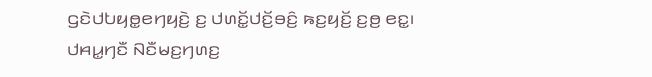ꤞꤢꤧꤓꤝꤟꤥ꤭ꤕꤚꤟꤢꤧ꤬ ꤢ꤬ ꤓꤛꤢꤩ꤭ꤓꤢꤩ꤬ꤋꤢꤨ꤬ ꤒꤢ꤬ꤟꤢꤩ꤬ ꤢ꤬ꤥ꤬ ꤕꤢ꤭꤯ ꤓꤌꤣ꤭ꤚꤢꤪ ꤡꤢꤪꤗꤢ꤬ꤚꤛꤢ꤬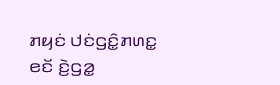ꤊꤟꤢꤦ ꤓꤢꤦꤞꤢꤨ꤭ꤊꤛꤢ꤭ ꤕꤢꤩ ꤢꤧ꤬ꤞꤤ꤭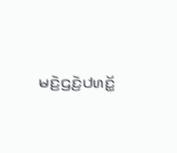ꤗꤢꤧ꤬ꤞꤢꤧ꤬ꤓꤛꤢꤩ꤭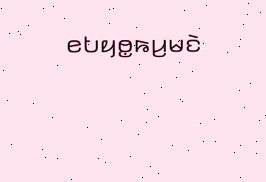ꤕꤝꤟꤥ꤭ꤒꤣ꤬ꤗꤢꤧ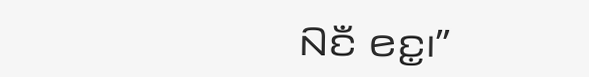ꤡꤢꤪ ꤕꤢ꤭꤯”